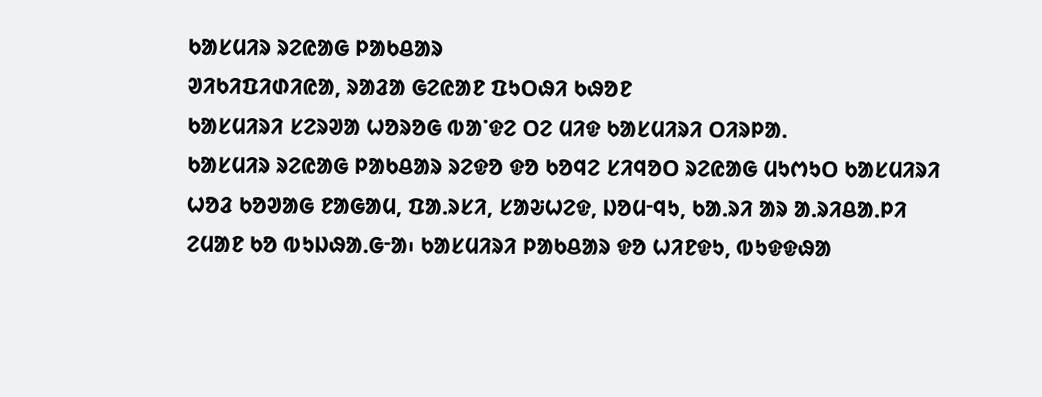ᱠᱟᱥᱢᱤᱨ ᱨᱮᱭᱟᱜ ᱞᱟᱠᱪᱟᱨ
ᱣᱤᱠᱤᱯᱤᱰᱤᱭᱟ, ᱨᱟᱲᱟ ᱜᱮᱭᱟᱱ ᱯᱩᱛᱷᱤ ᱠᱷᱚᱱ
ᱠᱟᱥᱢᱤᱨᱤ ᱥᱮᱨᱣᱟ ᱦᱚᱨᱚᱜ ᱵᱟᱸᱫᱮ ᱛᱮ ᱢᱤᱫ ᱠᱟᱥᱢᱤᱨᱤ ᱛᱤᱨᱞᱟᱹ
ᱠᱟᱥᱢᱤᱨ ᱨᱮᱭᱟᱜ ᱞᱟᱠᱪᱟᱨ ᱨᱮᱫᱚ ᱫᱚ ᱠᱚᱧᱮ ᱥᱤᱧᱚᱛ ᱨᱮᱭᱟᱜ ᱢᱩᱬᱩᱛ ᱠᱟᱥᱢᱤᱨᱤ ᱦᱚᱲ ᱠᱚᱣᱟᱜ ᱱᱟᱜᱟᱢ, ᱯᱟᱹᱨᱥᱤ, ᱥᱟᱶᱦᱮᱫ, ᱡᱚᱢᱼᱧᱩ, ᱠᱟᱹᱨᱤ ᱟᱨ ᱟᱹᱨᱤᱪᱟᱹᱞᱤ ᱮᱢᱟᱱ ᱠᱚ ᱵᱩᱡᱷᱟᱹᱜᱼᱟ᱾ ᱠᱟᱥᱢᱤᱨᱤ ᱞᱟᱠᱪᱟᱨ ᱫᱚ ᱦᱤᱱᱫᱩ, ᱵᱩᱫᱫᱷᱟ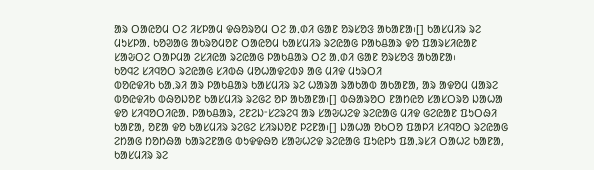ᱟᱨ ᱛᱟᱭᱚᱢ ᱛᱮ ᱤᱥᱞᱟᱢ ᱫᱷᱚᱨᱚᱢ ᱛᱮ ᱟᱹᱰᱤ ᱜᱟᱱ ᱚᱨᱥᱚᱝ ᱟᱠᱟᱱᱟ᱾[] ᱠᱟᱥᱢᱤᱨ ᱨᱮ ᱢᱩᱥᱞᱟᱹ ᱠᱚᱣᱟᱜ ᱟᱠᱨᱚᱢᱚᱱ ᱛᱟᱭᱚᱢ ᱠᱟᱥᱢᱤᱨ ᱨᱮᱭᱟᱜ ᱞᱟᱠᱪᱟᱨ ᱫᱚ ᱯᱟᱨᱥᱤᱭᱟᱱ ᱥᱟᱶᱛᱮ ᱛᱟᱞᱢᱟ ᱮᱥᱤᱭᱟ ᱨᱮᱭᱟᱜ ᱞᱟᱠᱪᱟᱨ ᱛᱮ ᱟᱹᱰᱤ ᱜᱟᱱ ᱚᱨᱥᱚᱝ ᱟᱠᱟᱱᱟ᱾
ᱠᱚᱧᱮ ᱥᱤᱧᱚᱛ ᱨᱮᱭᱟᱜ ᱥᱤᱵᱷ ᱢᱚᱦᱟᱫᱮᱵᱽ ᱟᱜ ᱢᱤᱫ ᱢᱩᱨᱛᱤ
ᱵᱚᱭᱫᱤᱠ ᱠᱟᱹᱨᱤ ᱟᱨ ᱞᱟᱠᱪᱟᱨ ᱠᱟᱥᱢᱤᱨ ᱨᱮ ᱦᱟᱨᱟ ᱨᱟᱠᱟᱵ ᱟᱠᱟᱱᱟ, ᱟᱨ ᱟᱫᱚᱢ ᱢᱟᱨᱮ ᱵᱚᱭᱫᱤᱠ ᱵᱷᱚᱡᱚᱱ ᱠᱟᱥᱢᱤᱨ ᱨᱮᱜᱮ ᱚᱞ ᱟᱠᱟᱱᱟ᱾[] ᱵᱷᱟᱨᱚᱛ ᱱᱟᱴᱭᱚ ᱥᱟᱥᱛᱨᱚ ᱡᱟᱦᱟ ᱫᱚ ᱥᱤᱧᱚᱛᱤᱭᱟᱹ ᱞᱟᱠᱪᱟᱨ, ᱮᱱᱮᱡᱼᱥᱮᱨᱮᱧ ᱟᱨ ᱥᱟᱶᱦᱮᱫ ᱨᱮᱭᱟᱜ ᱢᱤᱫ ᱜᱮᱭᱟᱱ ᱯᱩᱛᱷᱤ ᱠᱟᱱᱟ, ᱚᱱᱟ ᱫᱚ ᱠᱟᱥᱢᱤᱨ ᱨᱮᱜᱮ ᱥᱤᱨᱡᱚᱱ ᱞᱮᱱᱟ᱾[] ᱡᱟᱦᱟ ᱚᱠᱛᱚ ᱯᱟᱞᱤ ᱥᱤᱧᱚᱛ ᱨᱮᱭᱟᱜ ᱮᱴᱟᱜ ᱴᱚᱴᱷᱟ ᱠᱟᱨᱮᱱᱟᱜ ᱵᱩᱫᱫᱷᱚ ᱥᱟᱶᱦᱮᱫ ᱨᱮᱭᱟᱜ ᱯᱩᱭᱞᱩ ᱯᱟᱹᱨᱥᱤ ᱛᱟᱦᱮ ᱠᱟᱱᱟ, ᱠᱟᱥᱢᱤᱨ ᱨᱮ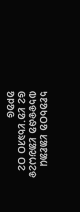ᱩᱱᱚᱠᱛᱚ ᱥᱟᱱᱟᱢ ᱵᱩᱫᱫᱷᱚ ᱥᱟᱶᱦᱮᱫ ᱜᱮ ᱥᱚᱸᱥᱠᱨᱤᱛ ᱛᱮ ᱚᱞᱚᱜ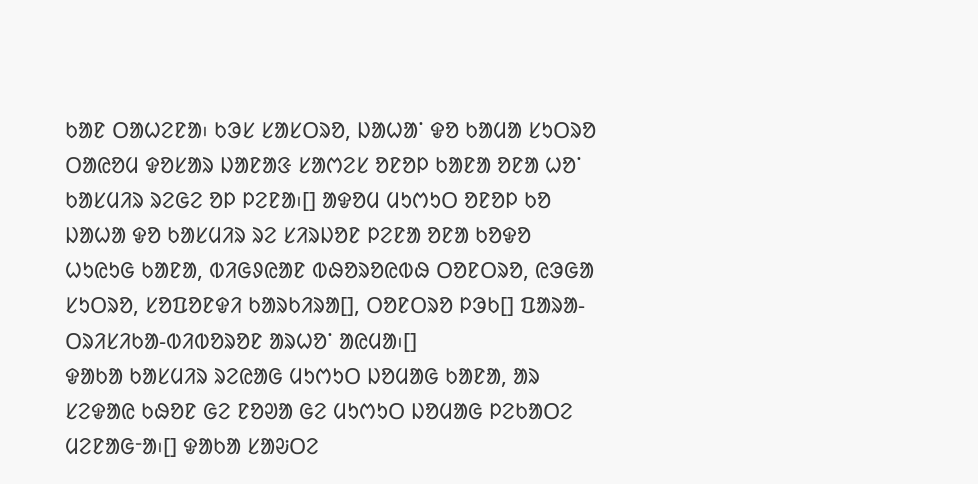ᱠᱟᱱ ᱛᱟᱦᱮᱱᱟ᱾ ᱠᱳᱥ ᱥᱟᱥᱛᱨᱚ, ᱡᱟᱦᱟᱸ ᱫᱚ ᱠᱟᱢᱟ ᱥᱩᱛᱨᱚ ᱛᱟᱭᱚᱢ ᱫᱚᱥᱟᱨ ᱡᱟᱱᱟᱝ ᱥᱟᱬᱮᱥ ᱚᱱᱚᱞ ᱠᱟᱱᱟ ᱚᱱᱟ ᱦᱚᱸ ᱠᱟᱥᱢᱤᱨ ᱨᱮᱜᱮ ᱚᱞ ᱞᱮᱱᱟ᱾[] ᱟᱫᱚᱢ ᱢᱩᱬᱩᱛ ᱚᱱᱚᱞ ᱠᱚ ᱡᱟᱦᱟ ᱫᱚ ᱠᱟᱥᱢᱤᱨ ᱨᱮ ᱥᱤᱨᱡᱚᱱ ᱞᱮᱱᱟ ᱚᱱᱟ ᱠᱚᱫᱚ ᱦᱩᱭᱩᱜ ᱠᱟᱱᱟ, ᱵᱤᱜᱽᱭᱟᱱ ᱵᱷᱚᱨᱚᱭᱵᱷ ᱛᱚᱱᱛᱨᱚ, ᱭᱳᱜᱟ ᱥᱩᱛᱨᱚ, ᱥᱚᱯᱚᱱᱫᱤ ᱠᱟᱨᱠᱤᱨᱟ[], ᱛᱚᱱᱛᱨᱚ ᱞᱳᱠ[] ᱯᱟᱨᱟ-ᱛᱨᱤᱥᱤᱠᱟ-ᱵᱤᱵᱚᱨᱚᱱ ᱟᱨᱦᱚᱸ ᱟᱭᱢᱟ᱾[]
ᱫᱟᱠᱟ ᱠᱟᱥᱢᱤᱨ ᱨᱮᱭᱟᱜ ᱢᱩᱬᱩᱛ ᱡᱚᱢᱟᱜ ᱠᱟᱱᱟ, ᱟᱨ ᱥᱮᱫᱟᱭ ᱠᱷᱚᱱ ᱜᱮ ᱱᱚᱣᱟ ᱜᱮ ᱢᱩᱬᱩᱛ ᱡᱚᱢᱟᱜ ᱞᱮᱠᱟᱛᱮ ᱢᱮᱱᱟᱜᱼᱟ᱾[] ᱫᱟᱠᱟ ᱥᱟᱶᱛᱮ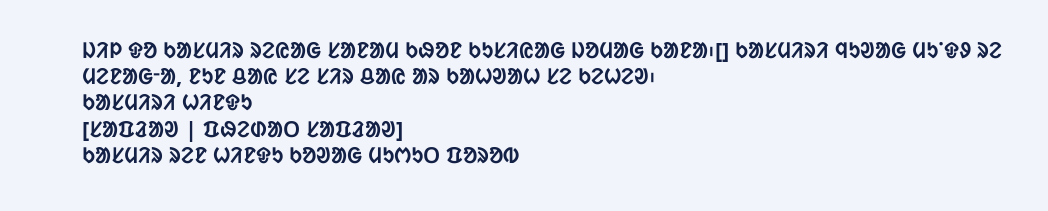ᱡᱤᱞ ᱫᱚ ᱠᱟᱥᱢᱤᱨ ᱨᱮᱭᱟᱜ ᱥᱟᱱᱟᱢ ᱠᱷᱚᱱ ᱠᱩᱥᱤᱭᱟᱜ ᱡᱚᱢᱟᱜ ᱠᱟᱱᱟ᱾[] ᱠᱟᱥᱢᱤᱨᱤ ᱧᱩᱣᱟᱜ ᱢᱩᱸᱫᱽ ᱨᱮ ᱢᱮᱱᱟᱜᱼᱟ, ᱱᱩᱱ ᱪᱟᱭ ᱥᱮ ᱥᱤᱨ ᱪᱟᱭ ᱟᱨ ᱠᱟᱦᱣᱟᱦ ᱥᱮ ᱠᱮᱦᱮᱣ᱾
ᱠᱟᱥᱢᱤᱨᱤ ᱦᱤᱱᱫᱩ
[ᱥᱟᱯᱲᱟᱣ | ᱯᱷᱮᱰᱟᱛ ᱥᱟᱯᱲᱟᱣ]
ᱠᱟᱥᱢᱤᱨ ᱨᱮᱱ ᱦᱤᱱᱫᱩ ᱠᱚᱣᱟᱜ ᱢᱩᱬᱩᱛ ᱯᱚᱨᱚᱵ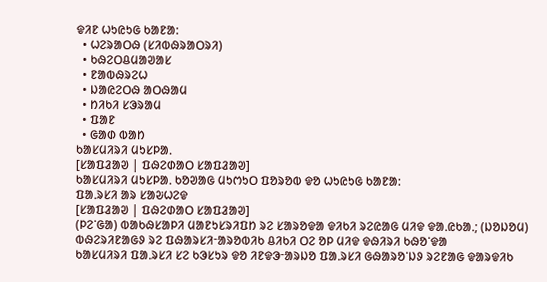ᱫᱤᱱ ᱦᱩᱭᱩᱜ ᱠᱟᱱᱟ:
  • ᱦᱮᱨᱟᱛᱷ (ᱥᱤᱵᱷᱨᱟᱛᱨᱤ)
  • ᱠᱷᱮᱛᱪᱢᱟᱣᱟᱥ
  • ᱱᱟᱵᱷᱨᱮᱦ
  • ᱡᱟᱭᱮᱛᱷ ᱟᱛᱷᱟᱢ
  • ᱴᱤᱠᱤ ᱥᱳᱨᱟᱢ
  • ᱯᱟᱱ
  • ᱜᱟᱰ ᱵᱟᱴ
ᱠᱟᱥᱢᱤᱨᱤ ᱢᱩᱥᱞᱟᱹ
[ᱥᱟᱯᱲᱟᱣ | ᱯᱷᱮᱰᱟᱛ ᱥᱟᱯᱲᱟᱣ]
ᱠᱟᱥᱢᱤᱨᱤ ᱢᱩᱥᱞᱟᱹ ᱠᱚᱣᱟᱜ ᱢᱩᱬᱩᱛ ᱯᱚᱨᱚᱵ ᱫᱚ ᱦᱩᱭᱩᱜ ᱠᱟᱱᱟ:
ᱯᱟᱹᱨᱥᱤ ᱟᱨ ᱥᱟᱶᱦᱮᱫ
[ᱥᱟᱯᱲᱟᱣ | ᱯᱷᱮᱰᱟᱛ ᱥᱟᱯᱲᱟᱣ]
(ᱞᱮᱸᱜᱟ) ᱵᱟᱠᱷᱥᱟᱞᱤ ᱢᱟᱱᱩᱥᱨᱤᱯᱴ ᱨᱮ ᱥᱟᱨᱚᱫᱟ ᱫᱤᱠᱤ ᱨᱮᱭᱟᱜ ᱢᱤᱫ ᱫᱟᱹᱭᱠᱟᱹ; (ᱡᱚᱡᱚᱢ) ᱵᱷᱮᱨᱤᱱᱟᱜᱽ ᱨᱮ ᱯᱷᱟᱨᱥᱤᱼᱟᱨᱚᱵᱤᱠ ᱪᱤᱠᱤ ᱛᱮ ᱚᱞ ᱢᱤᱫ ᱫᱷᱤᱨᱤ ᱠᱷᱚᱸᱫᱟ
ᱠᱟᱥᱢᱤᱨᱤ ᱯᱟᱹᱨᱥᱤ ᱥᱮ ᱠᱳᱥᱩᱨ ᱫᱚ ᱤᱱᱫᱳᱼᱟᱨᱡᱚ ᱯᱟᱹᱨᱥᱤ ᱜᱷᱟᱨᱚᱸᱡᱽ ᱨᱮᱱᱟᱜ ᱫᱟᱨᱫᱤᱠ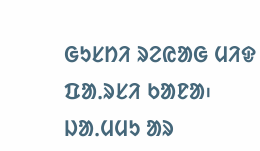ᱜᱩᱥᱴᱤ ᱨᱮᱭᱟᱜ ᱢᱤᱫ ᱯᱟᱹᱨᱥᱤ ᱠᱟᱱᱟ᱾
ᱡᱟᱹᱢᱢᱩ ᱟᱨ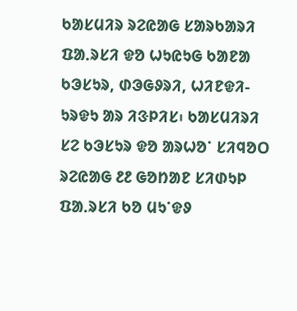ᱠᱟᱥᱢᱤᱨ ᱨᱮᱭᱟᱜ ᱥᱟᱨᱠᱟᱨᱤ ᱯᱟᱹᱨᱥᱤ ᱫᱚ ᱦᱩᱭᱩᱜ ᱠᱟᱱᱟ ᱠᱳᱥᱩᱨ, ᱰᱳᱜᱽᱨᱤ, ᱦᱤᱱᱫᱤ-ᱩᱨᱫᱩ ᱟᱨ ᱤᱝᱞᱤᱥ᱾ ᱠᱟᱥᱢᱤᱨᱤ ᱥᱮ ᱠᱳᱥᱩᱨ ᱫᱚ ᱟᱨᱦᱚᱸ ᱥᱤᱧᱚᱛ ᱨᱮᱭᱟᱜ ᱒᱒ ᱜᱚᱴᱟᱱ ᱥᱤᱰᱩᱞ ᱯᱟᱹᱨᱥᱤ ᱠᱚ ᱢᱩᱸᱫᱽ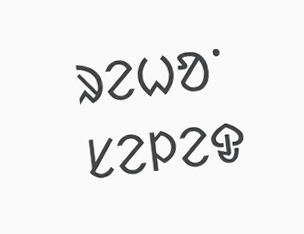ᱨᱮᱦᱚᱸ ᱥᱮᱞᱮᱫ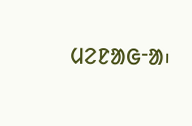ᱢᱮᱱᱟᱜᱼᱟ᱾